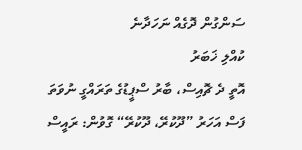ސަންގުން ދޮގެއް ނަހަދާނެ
ކުއްލި ޚަބަރު
އޮތީ ދެ ޗޮއިސް، ބާރު ސްޕީޑުގެ ތަރައްގީ ނުވަތަ ފަސް އަހަރު ”ދޫކުރޭ، ދޫކުރޭ“ ގޮވުން: ރައީސް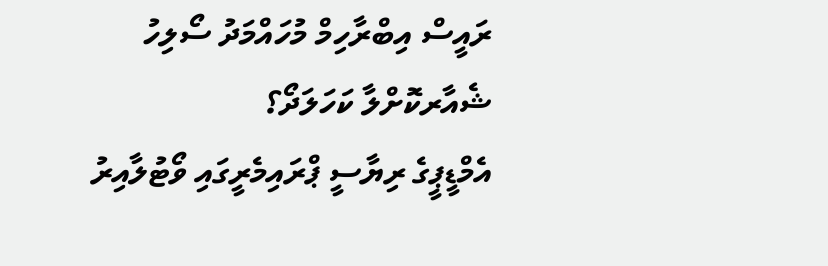ރައީސް އިބްރާހިމް މުހައްމަދު ސޯލިހު
ޝެއާރކޮށްލާ ކަހަލަދޯ؟
އެމްޑީޕީގެ ރިޔާސީ ޕްރައިމެރީގައި ވޯޓުލާއިރު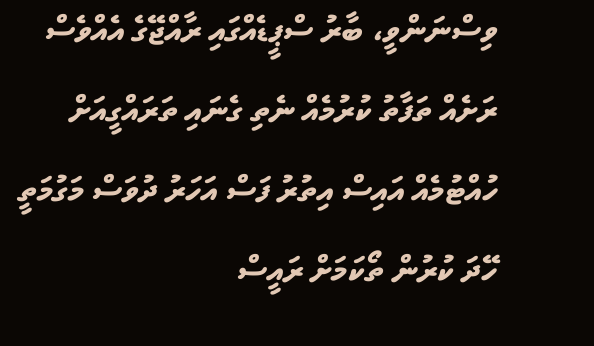ވިސްނަންވީ، ބާރު ސްޕީޑެއްގައި ރާއްޖޭގެ އެއްވެސް ރަށެއް ތަފާތު ކުރުމެއް ނެތި ގެނައި ތަރައްގީއަށް ހުއްޓުމެއް އައިސް އިތުރު ފަސް އަހަރު ދުވަސް މަގުމަތީ ހޭދަ ކުރުން ތޯކަމަށް ރައީސް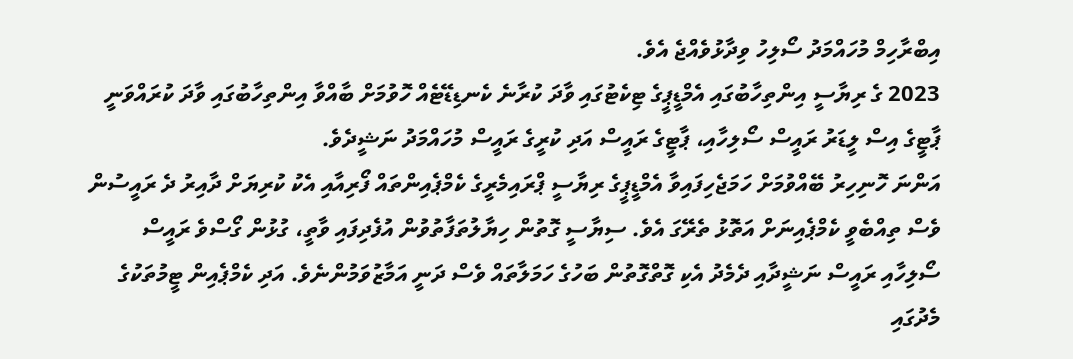އިބްރާހިމް މުހައްމަދު ސޯލިހު ވިދާޅުވެއްޖެ އެވެ.
2023 ގެ ރިޔާސީ އިންތިހާބުގައި އެމްޑީޕީގެ ޓިކެޓުގައި ވާދަ ކުރާނެ ކެނޑިޑޭޓެއް ހޮވުމަށް ބާއްވާ އިންތިހާބުގައި ވާދަ ކުރައްވަނީ ޕާޓީގެ އިސް ލީޑަރު ރައީސް ސޯލިހާއި، ޕާޓީގެ ރައީސް އަދި ކުރީގެ ރައީސް މުހައްމަދު ނަޝީދެވެ.
އަންނަ ހޮނިހިރު ބޭއްވުމަށް ހަމަޖެހިފައިވާ އެމްޑީޕީގެ ރިޔާސީ ޕްރައިމެރީގެ ކެމްޕެއިންތައް ފޯރިއާއި އެކު ކުރިޔަށް ދާއިރު ދެ ރައީސުން ވެސް ތިއްބެވީ ކެމްޕެއިނަށް އަތޮޅު ތެރޭގަ އެވެ. ސިޔާސީ ގޮތުން ހިޔާލުތަފާތުވުން އުފެދިފައި ވާތީ، ގުޅުން ގޯސްވެ ރައީސް ސޯލިހާއި ރައީސް ނަޝީދާއި ދެމެދު އެކި ގޮތްގޮތުން ބަހުގެ ހަމަލާތައް ވެސް ދަނީ އަމާޒުވަމުންނެވެ. އަދި ކެމްޕެއިން ޓީމުތަކުގެ މެދުގައި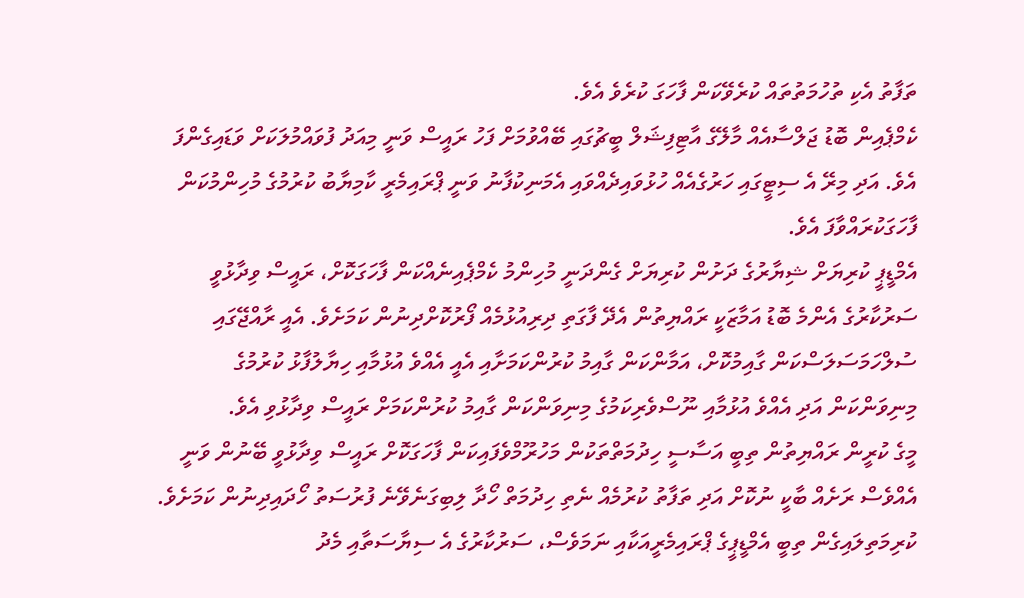ތަފާތު އެކި ތުހުމަތުތައް ކުރެވޭކަން ފާހަގަ ކުރެވެ އެވެ.
ކެމްޕެއިން ބޮޑު ޖަލްސާއެއް މާލޭގެ އާޓިފިޝަލް ބީޗުގައި ބޭއްވުމަށް ފަހު ރައީސް ވަނީ މިއަދު ފުވައްމުލަކަށް ވަޑައިގެންފަ އެވެ. އަދި މިރޭ އެ ސިޓީގައި ހަރުގެއެއް ހުޅުވައިދެއްވައި އެމަނިކުފާނު ވަނީ ޕްރައިމެރީ ކާމިޔާބު ކުރުމުގެ މުހިންމުކަން ފާހަގަކުރައްވާފަ އެވެ.
އެމްޑީޕީ ކުރިޔަށް ޝިޔާރުގެ ދަށުން ކުރިޔަށް ގެންދަނީ މުހިންމު ކެމްޕެއިނެއްކަން ފާހަގަކޮށް، ރައީސް ވިދާޅުވީ ސަރުކާރުގެ އެންމެ ބޮޑު އަމާޒަކީ ރައްޔިތުން އެދޭ ފާގަތި ދިރިއުޅުމެއް ފޯރުކޮށްދިނުން ކަމަށެވެ. އެއީ ރާއްޖޭގައި ސުލްހަމަސަލަސްކަން ގާއިމުކޮށް، އަމާންކަން ގާއިމު ކުރުންކަމަށާއި އެއީ އެއްވެ އުޅުމާއި ހިޔާލުފާޅު ކުރުމުގެ މިނިވަންކަން އަދި އެއްވެ އުޅުމާއި ނޫސްވެރިކަމުގެ މިނިވަންކަން ގާއިމު ކުރުންކަމަށް ރައީސް ވިދާޅުވި އެވެ.
މީގެ ކުރީން ރައްޔިތުން ތިބީ އަސާސީ ހިދުމަތްތަކުން މަހުރޫމްވެފައިކަން ފާހަގަކޮށް ރައީސް ވިދާޅުވީ ބޭނުން ވަނީ އެއްވެސް ރަށެއް ބާކީ ނުކޮށް އަދި ތަފާތު ކުރުމެއް ނެތި ހިދުމަތް ހޯދާ ލިބިގަނެވޭނެ ފުރުސަތު ހޯދައިދިނުން ކަމަށެވެ. ކުރިމަތިލައިގެން ތިބީ އެމްޑީޕީގެ ޕްރައިމެރީއަކާއި ނަމަވެސް، ސަރުކާރުގެ އެ ސިޔާސަތާއި މެދު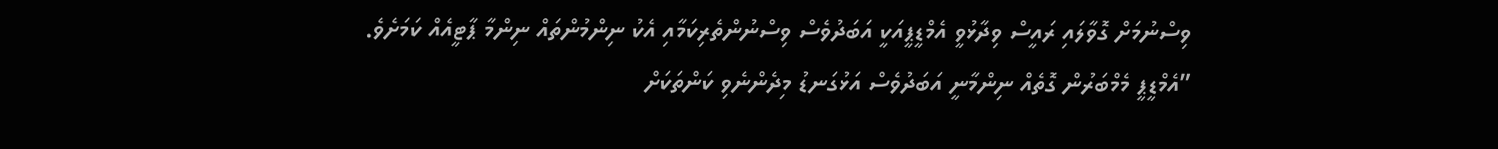ވިސްނުމަށް ގޮވާލައި ރައީސް ވިދާޅުވީ އެމްޑީޕީއަކީ އަބަދުވެސް ވިސްނުންތެރިކަމާއި އެކު ނިންމުންތައް ނިންމާ ޕާޓީއެއް ކަމަށެވެ.
”އެމްޑީޕީ މެމްބަރުން ގޮތެއް ނިންމާނީ އަބަދުވެސް އަޅުގަނޑު މިދެންނެވި ކަންތަކަށް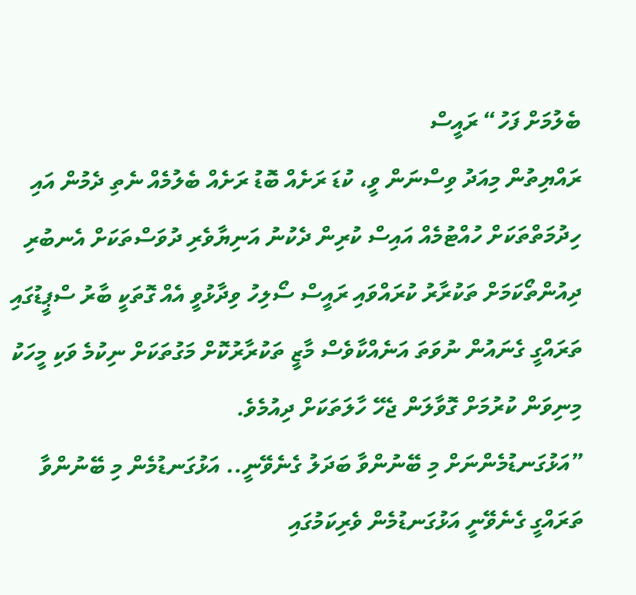ބެލުމަށް ފަހު“ ރައީސް
ރައްޔިތުން މިއަދު ވިސްނަން ވީ، ކުޑަ ރަށެއް ބޮޑު ރަށެއް ބެލުމެއް ނެތި ދެމުން އައި ހިދުމަތްތަކަށް ހުއްޓުމެއް އައިސް ކުރިން ދެކުނު އަނިޔާވެރި ދުވަސްތަކަށް އެނބުރި ދިއުންތޯކަމަށް ތަކުރާރު ކުރައްވައި ރައީސް ސޯލިހު ވިދާޅުވީ އެއް ގޮތަކީ ބާރު ސްޕީޑުގައި ތަރައްގީ ގެނައުން ނުވަތަ އަނެއްކާވެސް މާޒީ ތަކުރާރުކޮށް މަގުތަކަށް ނިކުމެ ވަކި މީހަކު މިނިވަން ކުރުމަށް ގޮވާލަން ޖެހޭ ހާލަތަކަށް ދިއުމެވެ.
”އަޅުގަނޑުމެންނަށް މި ބޭނުންވާ ބަދަލު ގެނެވޭނީ.. އަޅުގަނޑުމެން މި ބޭނުންވާ ތަރައްގީ ގެނެވޭނީ އަޅުގަނޑުމެން ވެރިކަމުގައި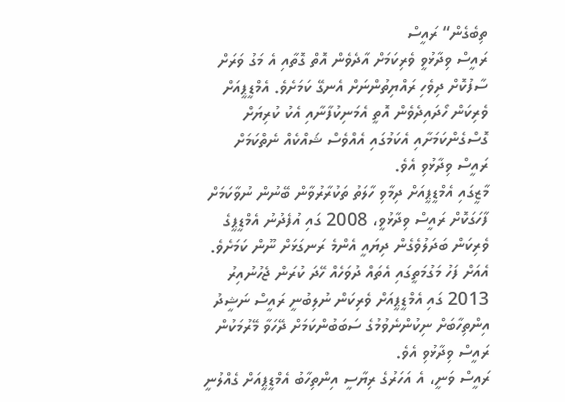ތިބެގެން“ ރައީސް
ރައީސް ވިދާޅުވީ ވެރިކަމަށް އާދެވެން އޮތް ގޮތާއި އެ މަގު ވަރަށް ސާފުކޮށް ދިވެހި ރައްޔިތުންނަށް އެނގޭ ކަމަށެވެ. އެމްޑީޕީއަށް ވެރިކަން ހޯދައިދެވެން އޮތީ އެމަނިކުފާނާއި އެކު ކުރިޔަށް ގޮސްގެންކަމަށާއި އެކަމުގައި އެއްވެސް ޝައްކެއް ނެތްކަމަށް ރައީސް ވިދާޅުވި އެވެ.
މާޒީގައި އެމްޑީޕީއަށް ދިމާވި ހާލަތު ތަކުރާރުވާން ބޭނުން ނުވާކަމަށް ފާހަގަކޮށް ރައީސް ވިދާޅުވީ، 2008 ގައި އުފެދުނު އެމްޑީޕީގެ ވެރިކަން ބަދަލުވެގެން ދިޔައީ އެންމެ ރަނގަޅަށް ނޫން ކަމަށެވެ. އެއަށް ފަހު މަގުމަތީގައި އެތައް ދުވަހެއް ހޭދަ ކުރަން ޖެހުނުއިރު 2013 ގައި އެމްޑީޕީއަށް ވެރިކަން ނުލިބުނީ ރައީސް ނަޝީދު އިންތިހާބަށް ނިކުންނެވުމުގެ ސަބަބުންކަމަށް ދޭހަވާ މޭރުމަކުން ރައީސް ވިދާޅުވި އެވެ.
ރައީސް ވަނީ، އެ އަހަރުގެ ރިޔާސީ އިންތިހާބު އެމްޑީޕީއަށް ގެއްލުނީ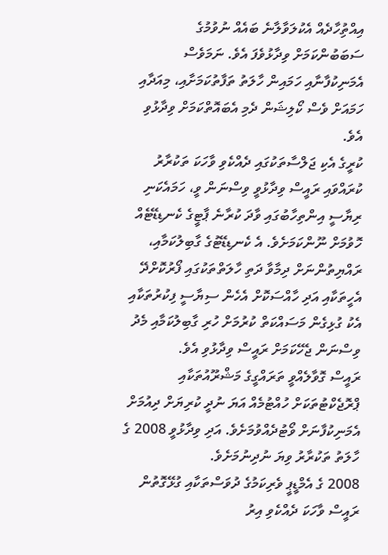އިއްތިުހާދެއް އެކުލަވާލާނެ ބައެއް ނުވުމުގެ ސަބަބުންކަމަށް ވިދާޅުވެފަ އެވެ. ނަމަވެސް އެމަނިކުފާނާއި ހަމައިން ހާލަތު ތަފާތުކަމަށާއި، މިއަދާއި ހަމައަށް ވެސް ކޯލިޝަން ދެމި އެބައޮތްކަމަށް ވިދާޅުވި އެވެ.
ކުރީގެ އެކި ޖަލްސާތަކުގައި ދެއްކެވި ވާހަކަ ތަކުރާރު ކުރައްވައި ރައީސް ވިދާޅުވީ ވިސްނަން ވީ، ހަމައެކަނި ރިޔާސީ އިންތިހާބުގައި ވާދަ ކުރާނެ ޕާޓީގެ ކެނޑިޑޭޓެއް ހޮވުމަށް ނޫންކަމަށެވެ. އެ ކެނޑިޑޭޓުގެ ގާބިލުކަމާއި، ރައްޔިތުންނަށް ދިމާވާ ދަތި ހާލަތްތަކުގައި ފޯރުކޮށްދޭ އެހީތަކާއި އަދި ހާއްސަކޮށް އެހެން ސިޔާސީ ފިކުރުތަކާއި އެކު ގުޅިގެން މަސައްކަތް ކުރުމަށް ހުރި ގާބިލުކަމާއި މެދު ވިސްނަން ޖެހޭކަމަށް ރައީސް ވިދާޅުވި އެވެ.
ރައީސް ގޮވާލެއްވީ ތަރައްގީގެ މަޝްރޫއުތަކާއި ޕްރޮޖެކްޓުތަކަށް ހުއްޓުމެއް އަޔަ ނުދީ ކުރިޔަށް ދިއުމަށް އެމަނިކުފާނަށް ވޯޓުދެއްވުމަށެވެ. އަދި ވިދާޅުވީ 2008 ގެ ހާލަތު ތަކުރާރު ވިޔަ ނުދިނުމަށެވެ.
2008 ގެ އެމްޑީޕީ ވެރިކަމުގެ ދުވަސްތަކާއި ގުޅޭގޮތުން ރައީސް ވާހަކަ ދެއްކެވި އިރު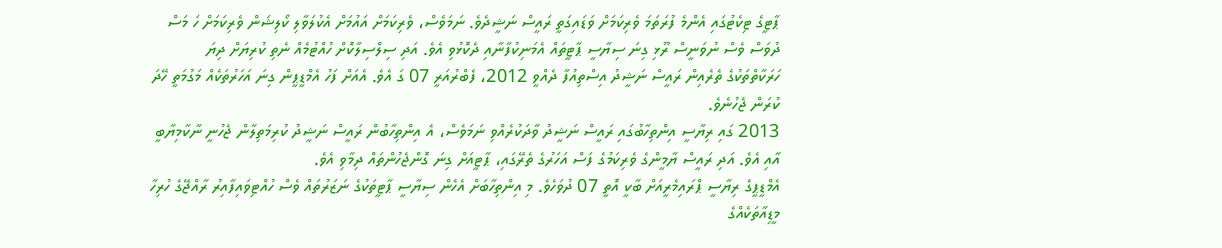ޕާޓީގެ ޓިކެޓުގައި އެންމެ ފުރަތަމަ ވެރިކަމަށް ވަޑައިގަތީ ރައީސް ނަޝީދެވެ. ނަމަވެސް، ވެރިކަމަށް އައުމަށް އެކުލަވާލި ކޯލިޝަން ވެރިކަމަށް ހަ މަސް ދުވަސް ވެސް ނުވަނީސް ރޫޅި ގިނަ ސިޔާސީ ޕާޓީތައް އެމަނިކުފާނާއި ދެކޮޅުވި އެވެ. އަދި ސިލްސިލާކޮށް ހުއްޓުމެއް ނެތި ކުރިޔަށް ދިޔަ ހަރަކާތްތަކުގެ ތެރެއިން ރައީސް ނަޝީދު އިސްތިއުފާ ދެއްވީ 2012، ފެބްރުއަރީ 07 ގަ އެވެ. އެއަށް ފަހު އެމްޑީޕީން ގިނަ އަހަރުތަކެއް މަގުމަތީ ހޭދަ ކުރަން ޖެހުނެވެ.
2013 ގައި ރިޔާސީ އިންތިހާބުގައި ރައީސް ނަޝީދު ވާދަކުރެއްވި ނަމަވެސް، އެ އިންތިހާބުން ރައީސް ނަޝީދު ކުރިމަތިލާން ޖެހުނީ ނާކާމިޔާބީ އާއި އެވެ. އަދި ރައީސް ޔާމީންގެ ވެރިކަމުގެ ފަސް އަހަރުގެ ތެރޭގައި، ޕާޓީއަށް ގިނަ ގޮންޖެހުންތައް ދިމާވި އެވެ.
އެމްޑީޕީގެ ރިޔާސީ ޕްރައިމެރީއަށް ބާކީ އޮތީ 07 ދުވަހެވެ. މި އިންތިހާބަށް އެހެން ސިޔާސީ ޕާޓީތަކުގެ ނަޒަރުތައް ވެސް ހުއްޓިވައިފާއިރު ރާއްޖޭގެ ހުރިހާ މީޑިއާތަކެއްގެ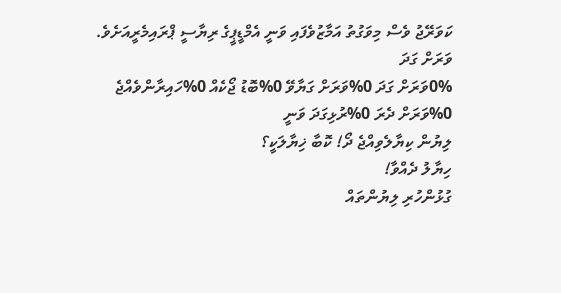ކަވަރޭޖު ވެސް މިވަގުތު އަމާޒުވެފައި ވަނީ އެމްޑީޕީގެ ރިޔާސީ ޕްރައިމެރީއަށެވެ.
ވަރަށް ގަދަ
0%ވަރަށް ގަދަ 0%ވަރަށް ގަޔާވޭ 0%ބޮޑު ޖޯކެއް 0%ހައިރާންވެއްޖެ 0%ވަރަށް ދެރަ 0%ރުޅިގަދަ ވަނީ
ލިޔުން ކިޔާލެވިއްޖެ ދޯ! ކޮބާ ޚިޔާލަކީ؟
ހިޔާލު ދެއްވާ!
ގުޅުންހުރި ލިޔުންތައް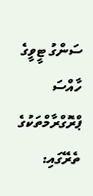ސަންގު ޓީވީގެ ހާއްސަ ޕްރޮގްރާމްތަކުގެ ތެރޭގައި: